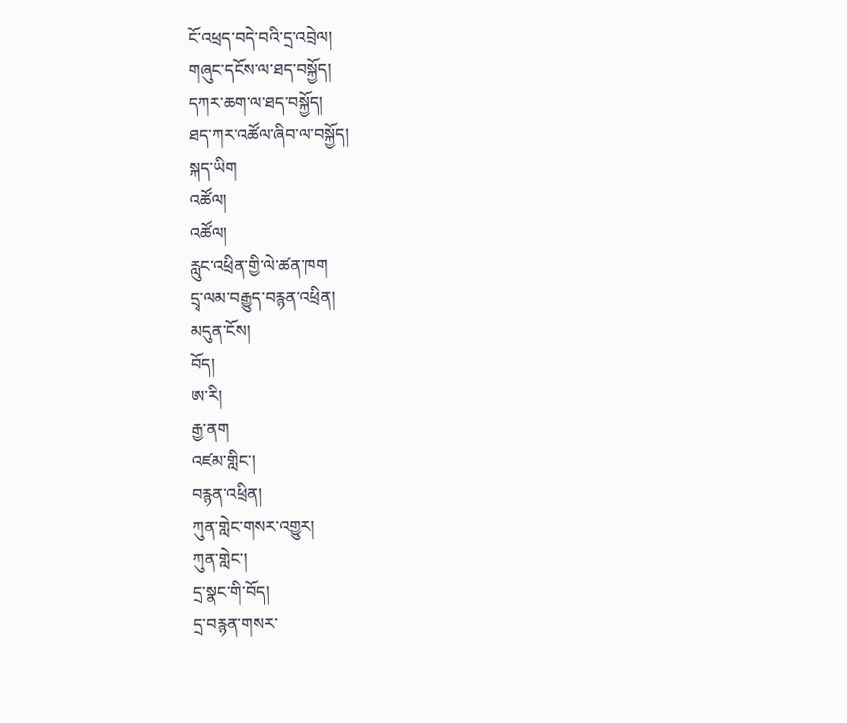ངོ་འཕྲད་བདེ་བའི་དྲ་འབྲེལ།
གཞུང་དངོས་ལ་ཐད་བསྐྱོད།
དཀར་ཆག་ལ་ཐད་བསྐྱོད།
ཐད་ཀར་འཚོལ་ཞིབ་ལ་བསྐྱོད།
སྐད་ཡིག
འཚོལ།
འཚོལ།
རླུང་འཕྲིན་གྱི་ལེ་ཚན་ཁག
དྲྭ་ལམ་བརྒྱུད་བརྙན་འཕྲིན།
མདུན་ངོས།
བོད།
ཨ་རི།
རྒྱ་ནག
འཛམ་གླིང་།
བརྙན་འཕྲིན།
ཀུན་གླེང་གསར་འགྱུར།
ཀུན་གླེང་།
དྲ་སྣང་གི་བོད།
དྲ་བརྙན་གསར་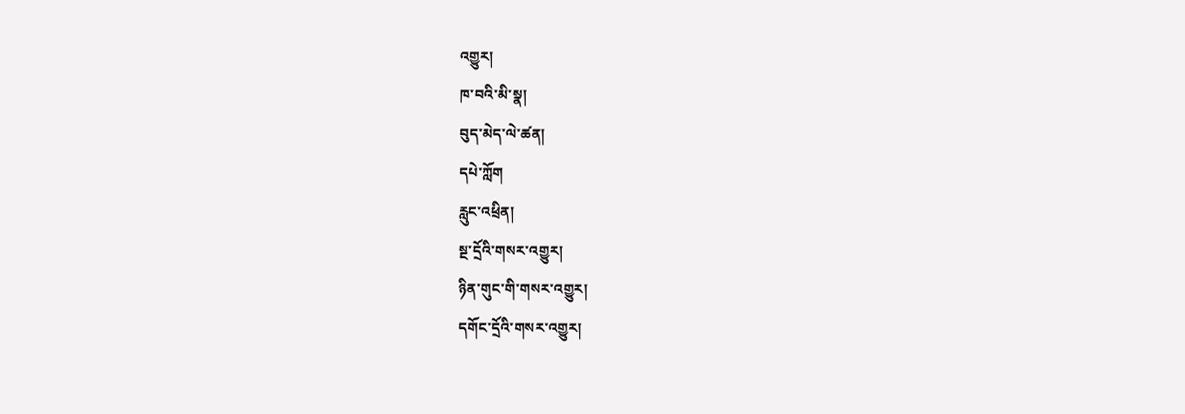འགྱུར།
ཁ་བའི་མི་སྣ།
བུད་མེད་ལེ་ཚན།
དཔེ་ཀློག
རླུང་འཕྲིན།
སྔ་དྲོའི་གསར་འགྱུར།
ཉིན་གུང་གི་གསར་འགྱུར།
དགོང་དྲོའི་གསར་འགྱུར།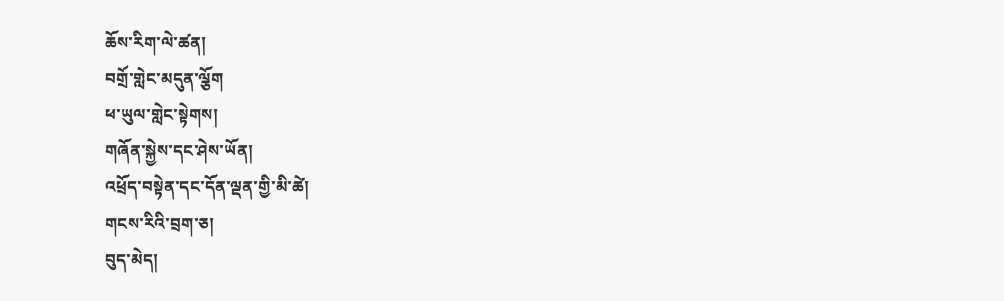ཆོས་རིག་ལེ་ཚན།
བགྲོ་གླེང་མདུན་ལྕོག
ཕ་ཡུལ་གླེང་སྟེགས།
གཞོན་སྐྱེས་དང་ཤེས་ཡོན།
འཕྲོད་བསྟེན་དང་དོན་ལྡན་གྱི་མི་ཚེ།
གངས་རིའི་བྲག་ཅ།
བུད་མེད།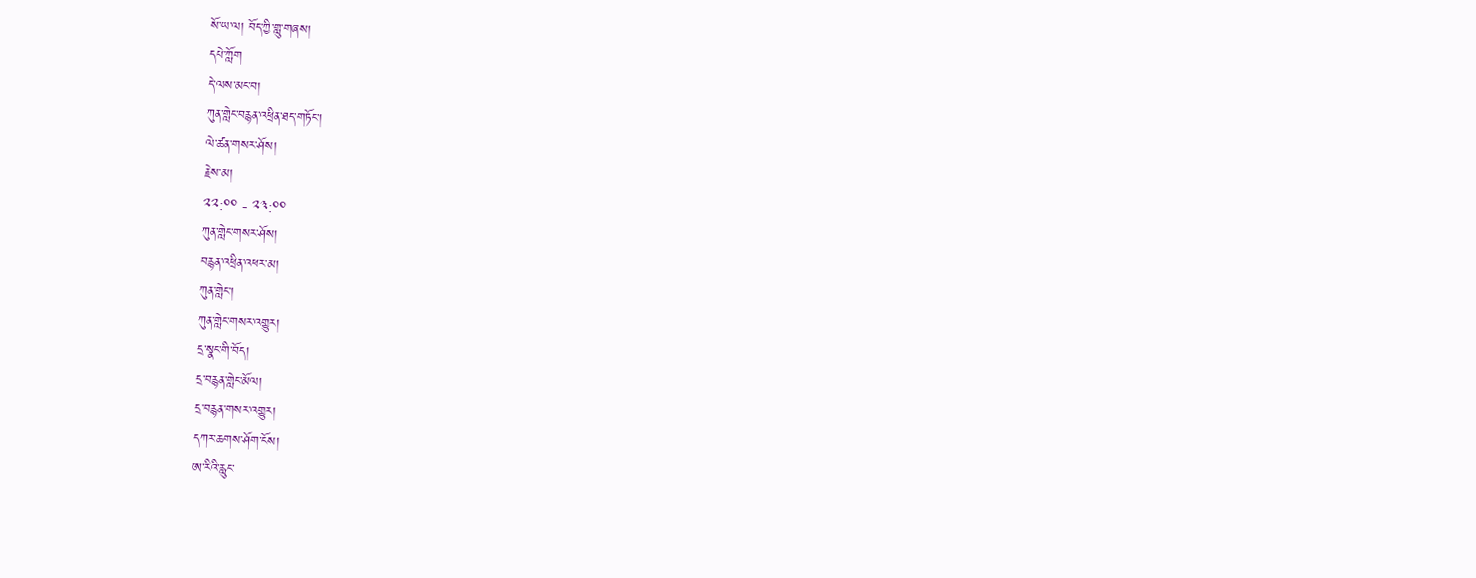སོ་ཡ་ལ། བོད་ཀྱི་གླུ་གཞས།
དཔེ་ཀློག
དེ་ལས་མང་བ།
ཀུན་གླེང་བརྙན་འཕྲིན་ཐད་གཏོང་།
ལེ་ཚན་གསར་ཤོས།
རྗེས་མ།
༢༢:༠༠ - ༢༣:༠༠
ཀུན་གླེང་གསར་ཤོས།
བརྙན་འཕྲིན་འཕར་མ།
ཀུན་གླེང་།
ཀུན་གླེང་གསར་འགྱུར།
དྲ་སྣང་གི་བོད།
དྲ་བརྙན་གླེང་མོལ།
དྲ་བརྙན་གསར་འགྱུར།
དཀར་ཆགས་ཤོག་ངོས།
ཨ་རིའི་རླུང་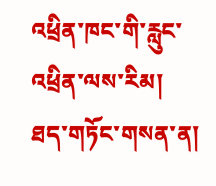འཕྲིན་ཁང་གི་རླུང་འཕྲིན་ལས་རིམ།
ཐད་གཏོང་གསན་ན།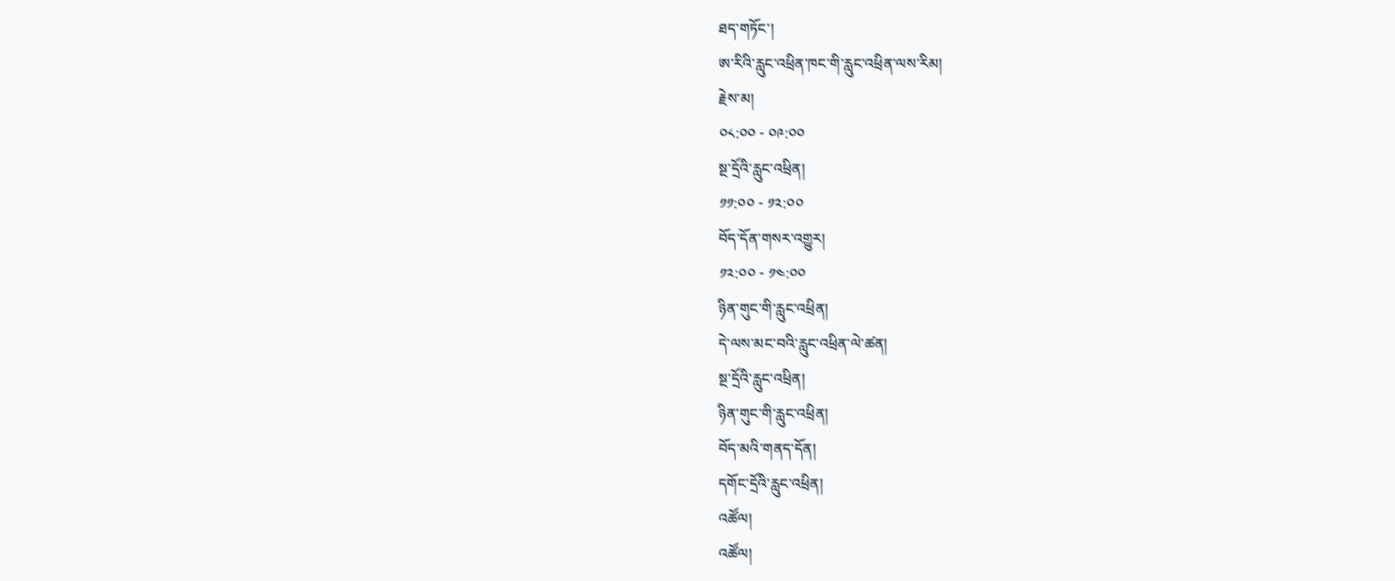ཐད་གཏོང་།
ཨ་རིའི་རླུང་འཕྲིན་ཁང་གི་རླུང་འཕྲིན་ལས་རིམ།
རྗེས་མ།
༠༨:༠༠ - ༠༩:༠༠
སྔ་དྲོའི་རླུང་འཕྲིན།
༡༡:༠༠ - ༡༢:༠༠
བོད་དོན་གསར་འགྱུར།
༡༢:༠༠ - ༡༤:༠༠
ཉིན་གུང་གི་རླུང་འཕྲིན།
དེ་ལས་མང་བའི་རླུང་འཕྲིན་ལེ་ཚན།
སྔ་དྲོའི་རླུང་འཕྲིན།
ཉིན་གུང་གི་རླུང་འཕྲིན།
བོད་མའི་གནད་དོན།
དགོང་དྲོའི་རླུང་འཕྲིན།
འཚོལ།
འཚོལ།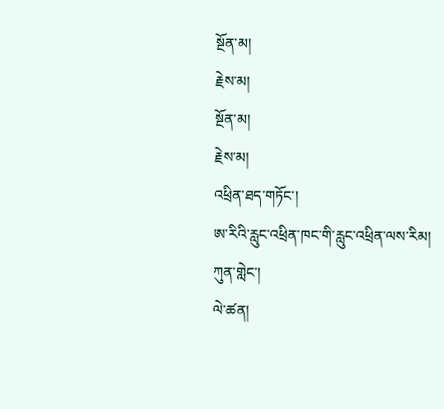སྔོན་མ།
རྗེས་མ།
སྔོན་མ།
རྗེས་མ།
འཕྲིན་ཐད་གཏོང་།
ཨ་རིའི་རླུང་འཕྲིན་ཁང་གི་རླུང་འཕྲིན་ལས་རིམ།
ཀུན་གླེང་།
ལེ་ཚན།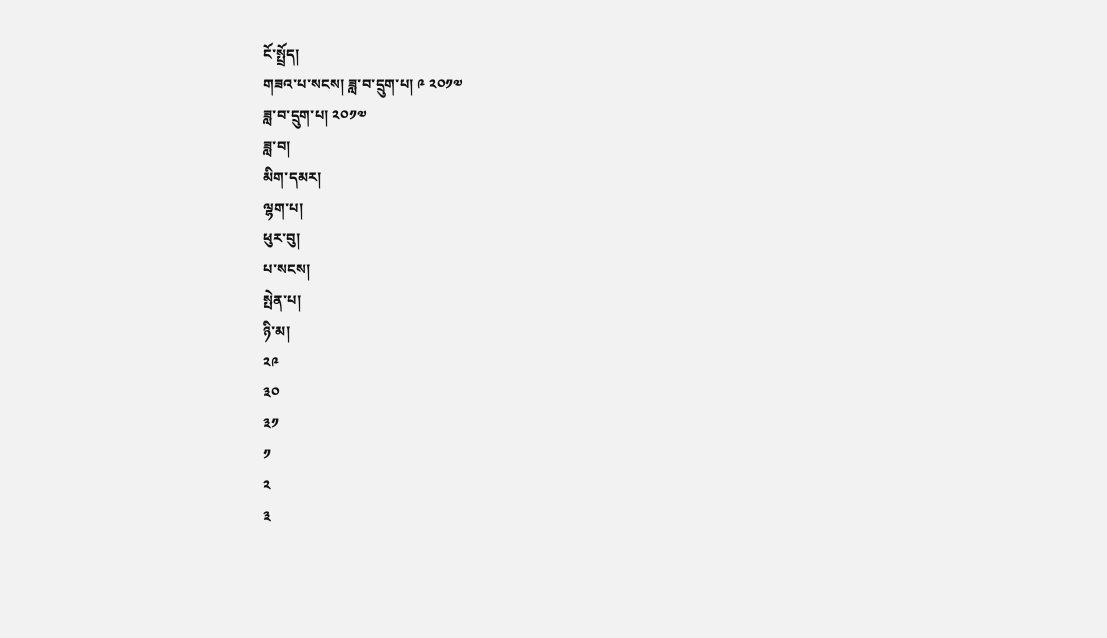ངོ་སྤྲོད།
གཟའ་པ་སངས། ཟླ་བ་དྲུག་པ། ༩ ༢༠༡༧
ཟླ་བ་དྲུག་པ། ༢༠༡༧
ཟླ་བ།
མིག་དམར།
ལྷག་པ།
ཕུར་བུ།
པ་སངས།
སྤེན་པ།
ཉི་མ།
༢༩
༣༠
༣༡
༡
༢
༣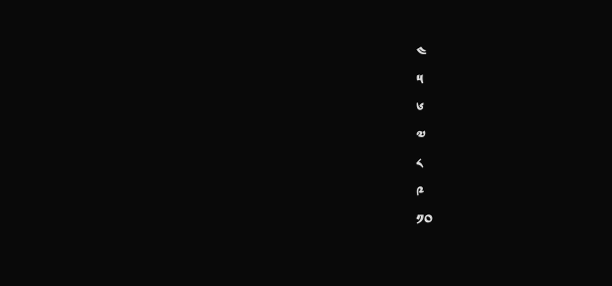༤
༥
༦
༧
༨
༩
༡༠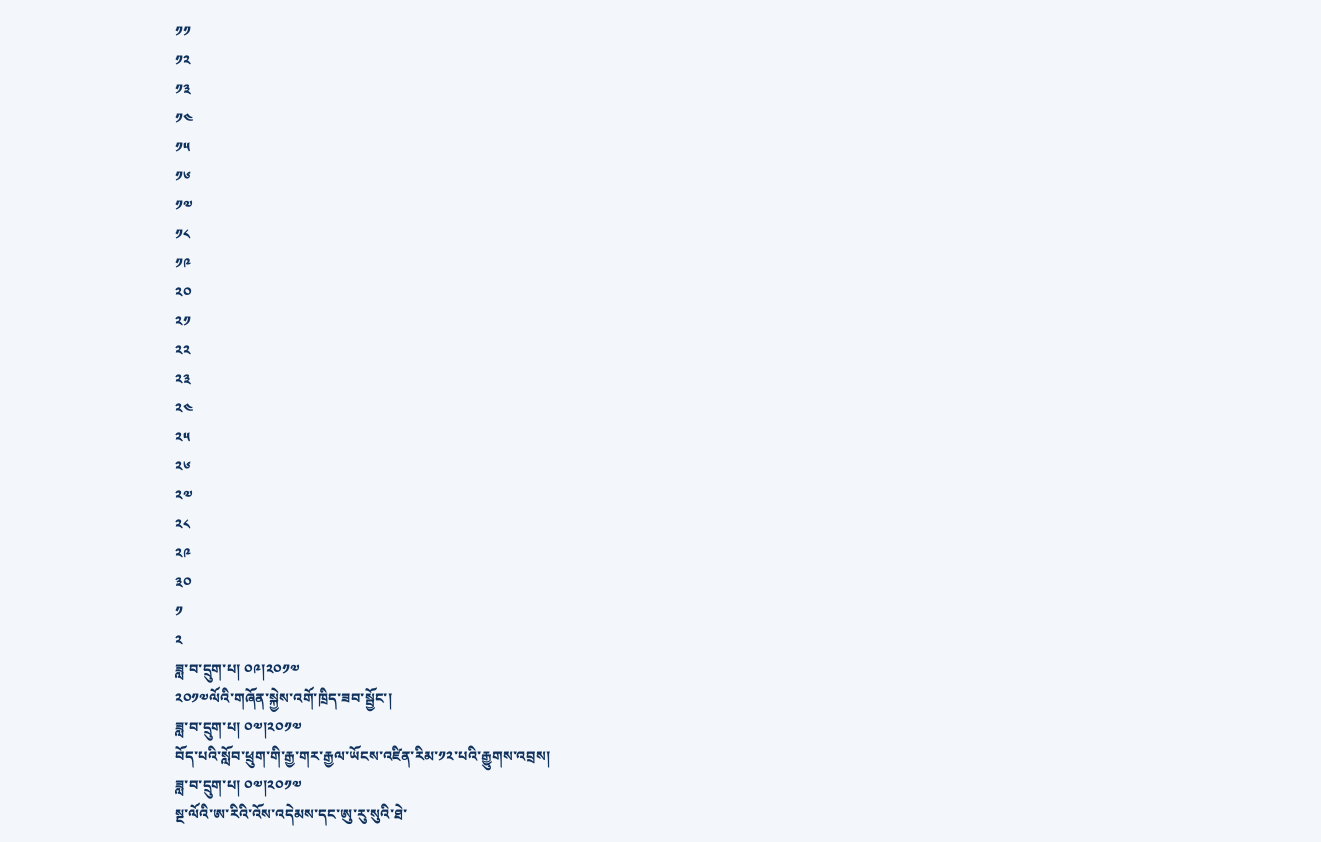༡༡
༡༢
༡༣
༡༤
༡༥
༡༦
༡༧
༡༨
༡༩
༢༠
༢༡
༢༢
༢༣
༢༤
༢༥
༢༦
༢༧
༢༨
༢༩
༣༠
༡
༢
ཟླ་བ་དྲུག་པ། ༠༩།༢༠༡༧
༢༠༡༧ལོའི་གཞོན་སྐྱེས་འགོ་ཁྲིད་ཟབ་སྦྱོང་།
ཟླ་བ་དྲུག་པ། ༠༧།༢༠༡༧
བོད་པའི་སློབ་ཕྲུག་གི་རྒྱ་གར་རྒྱལ་ཡོངས་འཛིན་རིམ་༡༢་པའི་རྒྱུགས་འབྲས།
ཟླ་བ་དྲུག་པ། ༠༧།༢༠༡༧
སྔ་ལོའི་ཨ་རིའི་འོས་འདེམས་དང་ཨུ་རུ་སུའི་ཐེ་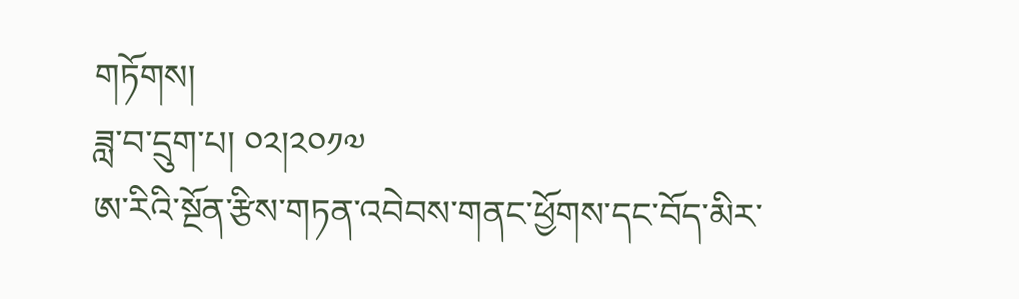གཏོགས།
ཟླ་བ་དྲུག་པ། ༠༢།༢༠༡༧
ཨ་རིའི་སྔོན་རྩིས་གཏན་འབེབས་གནང་ཕྱོགས་དང་བོད་མིར་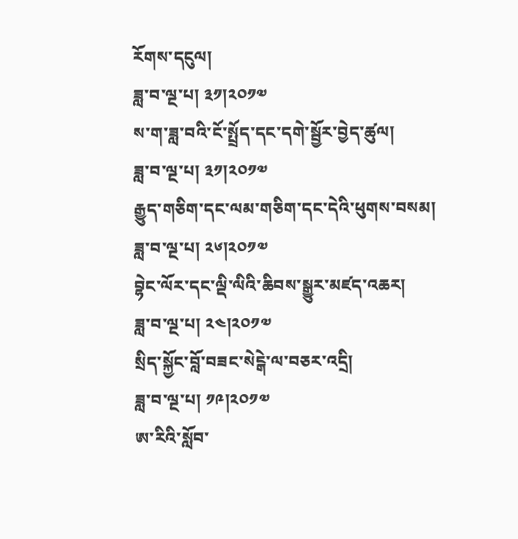རོགས་དངུལ།
ཟླ་བ་ལྔ་པ། ༣༡།༢༠༡༧
ས་ག་ཟླ་བའི་ངོ་སྤྲོད་དང་དགེ་སྦྱོར་བྱེད་ཚུལ།
ཟླ་བ་ལྔ་པ། ༣༡།༢༠༡༧
རྒྱུད་གཅིག་དང་ལམ་གཅིག་དང་དེའི་ཕུགས་བསམ།
ཟླ་བ་ལྔ་པ། ༢༦།༢༠༡༧
བྷེང་ལོར་དང་ལྡི་ལིའི་ཆིབས་སྒྱུར་མཛད་འཆར།
ཟླ་བ་ལྔ་པ། ༢༤།༢༠༡༧
སྲིད་སྐྱོང་བློ་བཟང་སེངྒེ་ལ་བཅར་འདྲི།
ཟླ་བ་ལྔ་པ། ༡༩།༢༠༡༧
ཨ་རིའི་སློབ་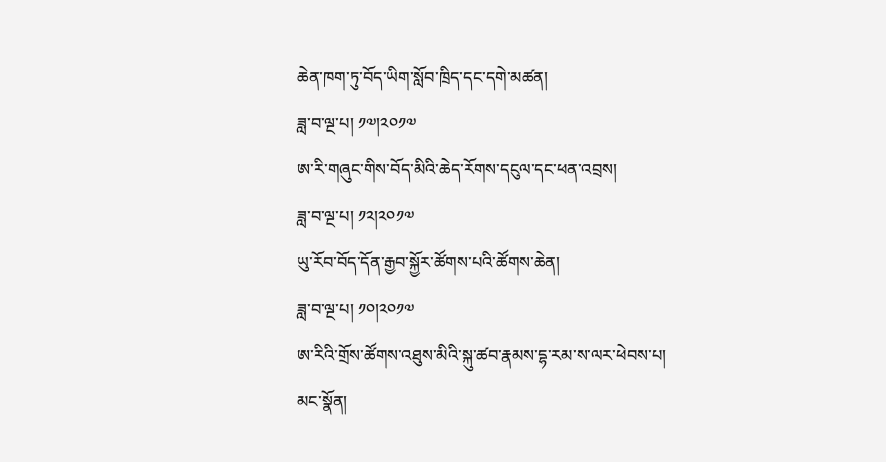ཆེན་ཁག་ཏུ་བོད་ཡིག་སློབ་ཁྲིད་དང་དགེ་མཚན།
ཟླ་བ་ལྔ་པ། ༡༧།༢༠༡༧
ཨ་རི་གཞུང་གིས་བོད་མིའི་ཆེད་རོགས་དངུལ་དང་ཕན་འབྲས།
ཟླ་བ་ལྔ་པ། ༡༢།༢༠༡༧
ཡུ་རོབ་བོད་དོན་རྒྱབ་སྐྱོར་ཚོགས་པའི་ཚོགས་ཆེན།
ཟླ་བ་ལྔ་པ། ༡༠།༢༠༡༧
ཨ་རིའི་གྲོས་ཚོགས་འཐུས་མིའི་སྐུ་ཚབ་རྣམས་དྷ་རམ་ས་ལར་ཕེབས་པ།
མང་སྣོན།